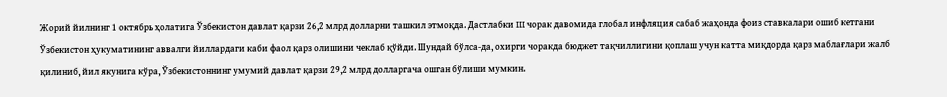Жорий йилнинг 1 октябрь ҳолатига Ўзбекистон давлат қарзи 26,2 млрд долларни ташкил этмоқда. Дастлабки III чорак давомида глобал инфляция сабаб жаҳонда фоиз ставкалари ошиб кетгани Ўзбекистон ҳукуматининг аввалги йиллардаги каби фаол қарз олишини чеклаб қўйди. Шундай бўлса-да, охирги чоракда бюджет тақчиллигини қоплаш учун катта миқдорда қарз маблағлари жалб қилиниб, йил якунига кўра, Ўзбекистоннинг умумий давлат қарзи 29,2 млрд долларгача ошган бўлиши мумкин.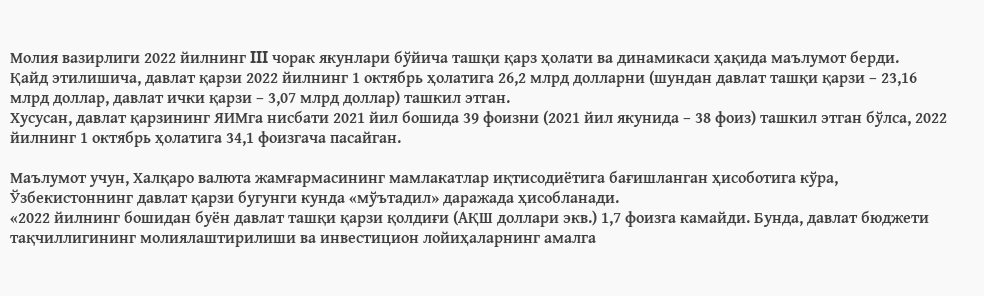Молия вазирлиги 2022 йилнинг III чорак якунлари бўйича ташқи қарз ҳолати ва динамикаси ҳақида маълумот берди.
Қайд этилишича, давлат қарзи 2022 йилнинг 1 октябрь ҳолатига 26,2 млрд долларни (шундан давлат ташқи қарзи – 23,16 млрд доллар, давлат ички қарзи – 3,07 млрд доллар) ташкил этган.
Хусусан, давлат қарзининг ЯИМга нисбати 2021 йил бошида 39 фоизни (2021 йил якунида – 38 фоиз) ташкил этган бўлса, 2022 йилнинг 1 октябрь ҳолатига 34,1 фоизгача пасайган.

Маълумот учун, Халқаро валюта жамғармасининг мамлакатлар иқтисодиётига бағишланган ҳисоботига кўра, Ўзбекистоннинг давлат қарзи бугунги кунда «мўътадил» даражада ҳисобланади.
«2022 йилнинг бошидан буён давлат ташқи қарзи қолдиғи (АҚШ доллари экв.) 1,7 фоизга камайди. Бунда, давлат бюджети тақчиллигининг молиялаштирилиши ва инвестицион лойиҳаларнинг амалга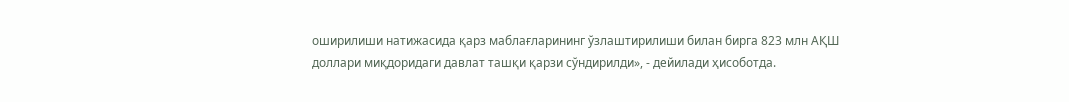оширилиши натижасида қарз маблағларининг ўзлаштирилиши билан бирга 823 млн АҚШ доллари миқдоридаги давлат ташқи қарзи сўндирилди», - дейилади ҳисоботда.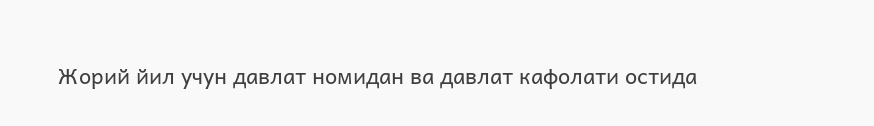Жорий йил учун давлат номидан ва давлат кафолати остида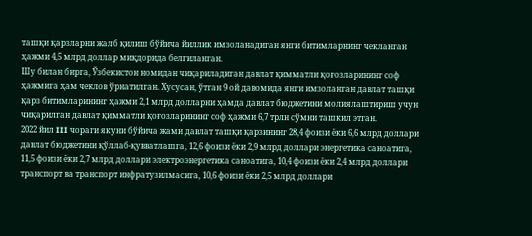ташқи қарзларни жалб қилиш бўйича йиллик имзоланадиган янги битимларнинг чекланган ҳажми 4,5 млрд доллар миқдорида белгиланган.
Шу билан бирга, Ўзбекистон номидан чиқариладиган давлат қимматли қоғозларининг соф ҳажмига ҳам чеклов ўрнатилган. Хусусан, ўтган 9 ой давомида янги имзоланган давлат ташқи қарз битимларининг ҳажми 2,1 млрд долларни ҳамда давлат бюджетини молиялаштириш учун чиқарилган давлат қимматли қоғозларининг соф ҳажми 6,7 трлн сўмни ташкил этган.
2022 йил III чораги якуни бўйича жами давлат ташқи қарзининг 28,4 фоизи ёки 6,6 млрд доллари давлат бюджетини қўллаб-қувватлашга, 12,6 фоизи ёки 2,9 млрд доллари энергетика саноатига, 11,5 фоизи ёки 2,7 млрд доллари электроэнергетика саноатига, 10,4 фоизи ёки 2,4 млрд доллари транспорт ва транспорт инфратузилмасига, 10,6 фоизи ёки 2,5 млрд доллари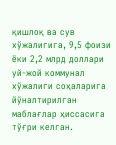қишлоқ ва сув хўжалигига, 9,5 фоизи ёки 2,2 млрд доллари уй-жой коммунал хўжалиги соҳаларига йўналтирилган маблағлар ҳиссасига тўғри келган.